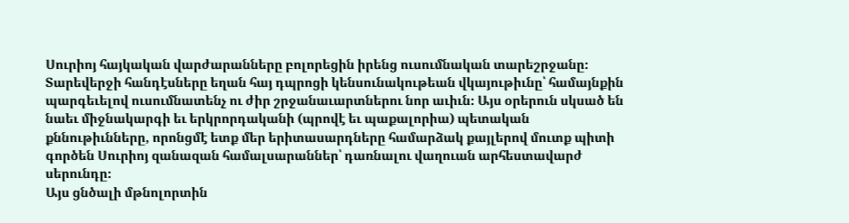Սուրիոյ հայկական վարժարանները բոլորեցին իրենց ուսումնական տարեշրջանը։ Տարեվերջի հանդէսները եղան հայ դպրոցի կենսունակութեան վկայութիւնը՝ համայնքին պարգեւելով ուսումնատենչ ու ժիր շրջանաւարտներու նոր աւիւն։ Այս օրերուն սկսած են նաեւ միջնակարգի եւ երկրորդականի (պրովէ եւ պաքալորիա) պետական քննութիւնները, որոնցմէ ետք մեր երիտասարդները համարձակ քայլերով մուտք պիտի գործեն Սուրիոյ զանազան համալսարաններ՝ դառնալու վաղուան արհեստավարժ սերունդը։
Այս ցնծալի մթնոլորտին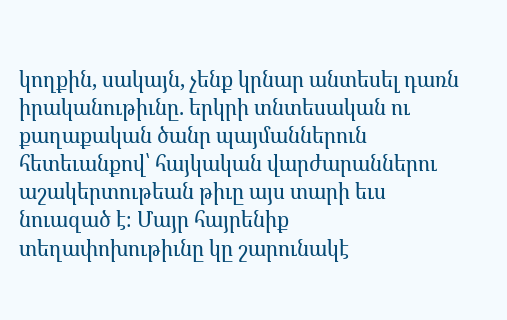կողքին, սակայն, չենք կրնար անտեսել դառն իրականութիւնը. երկրի տնտեսական ու քաղաքական ծանր պայմաններուն հետեւանքով՝ հայկական վարժարաններու աշակերտութեան թիւը այս տարի եւս նուազած է։ Մայր հայրենիք  տեղափոխութիւնը կը շարունակէ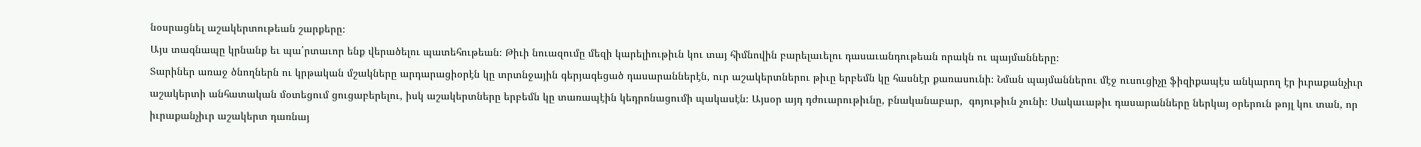նօսրացնել աշակերտութեան շարքերը։
Այս տագնապը կրնանք եւ պա՛րտաւոր ենք վերածելու պատեհութեան։ Թիւի նուազումը մեզի կարելիութիւն կու տայ հիմնովին բարելաւելու դասաւանդութեան որակն ու պայմանները։
Տարիներ առաջ ծնողներն ու կրթական մշակները արդարացիօրէն կը տրտնջային գերյագեցած դասարաններէն, ուր աշակերտներու թիւը երբեմն կը հասնէր քառասունի։ Նման պայմաններու մէջ ուսուցիչը ֆիզիքապէս անկարող էր իւրաքանչիւր աշակերտի անհատական մօտեցում ցուցաբերելու, իսկ աշակերտները երբեմն կը տառապէին կեդրոնացումի պակասէն։ Այսօր այդ դժուարութիւնը, բնականաբար,  գոյութիւն չունի։ Սակաւաթիւ դասարանները ներկայ օրերուն թոյլ կու տան, որ իւրաքանչիւր աշակերտ դառնայ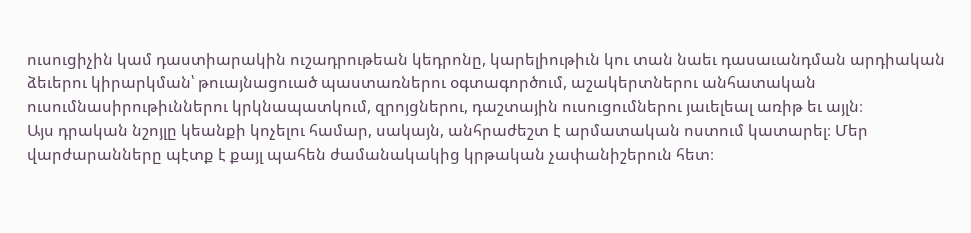ուսուցիչին կամ դաստիարակին ուշադրութեան կեդրոնը, կարելիութիւն կու տան նաեւ դասաւանդման արդիական ձեւերու կիրարկման՝ թուայնացուած պաստառներու օգտագործում, աշակերտներու անհատական ուսումնասիրութիւններու կրկնապատկում, զրոյցներու, դաշտային ուսուցումներու յաւելեալ առիթ եւ այլն։
Այս դրական նշոյլը կեանքի կոչելու համար, սակայն, անհրաժեշտ է արմատական ոստում կատարել։ Մեր վարժարանները պէտք է քայլ պահեն ժամանակակից կրթական չափանիշերուն հետ։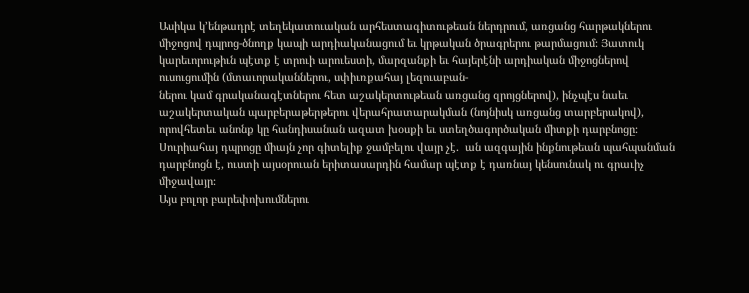Ասիկա կ’ենթադրէ տեղեկատուական արհեստագիտութեան ներդրում, առցանց հարթակներու միջոցով դպրոց-ծնողք կապի արդիականացում եւ կրթական ծրագրերու թարմացում։ Յատուկ կարեւորութիւն պէտք է տրուի արուեստի, մարզանքի եւ հայերէնի արդիական միջոցներով ուսուցումին (մտաւորականներու, սփիւռքահայ լեզուաբան-
ներու կամ գրականագէտներու հետ աշակերտութեան առցանց զրոյցներով), ինչպէս նաեւ աշակերտական պարբերաթերթերու վերահրատարակման (նոյնիսկ առցանց տարբերակով), որովհետեւ անոնք կը հանդիսանան ազատ խօսքի եւ ստեղծագործական միտքի դարբնոցը։
Սուրիահայ դպրոցը միայն չոր գիտելիք ջամբելու վայր չէ.  ան ազգային ինքնութեան պահպանման դարբնոցն է, ուստի այսօրուան երիտասարդին համար պէտք է դառնայ կենսունակ ու գրաւիչ միջավայր։
Այս բոլոր բարեփոխումներու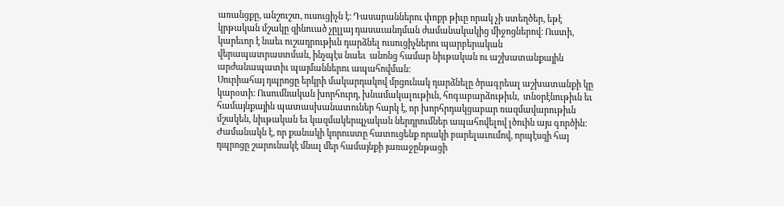առանցքը, անշուշտ, ուսուցիչն է։ Դասարաններու փոքր թիւը որակ չի ստեղծեր, եթէ կրթական մշակը զինուած չըլլայ դասաւանդման ժամանակակից միջոցներով։ Ուստի, կարեւոր է նաեւ ուշադրութիւն դարձնել ուսուցիչներու պարբերական վերապատրաստման, ինչպէս նաեւ  անոնց համար նիւթական ու աշխատանքային արժանապատիւ պայմաններու ապահովման։
Սուրիահայ դպրոցը երկրի մակարդակով մրցունակ դարձնելը ծրագրեալ աշխատանքի կը կարօտի։ Ուսումնական խորհուրդ, խնամակալութիւն, հոգաբարձութիւն,  տնօրէնութիւն եւ համայնքային պատասխանատուներ հարկ է, որ խորհրդակցաբար ռազմավարութիւն մշակեն, նիւթական եւ կազմակերպչական ներդրումներ ապահովելով լծուին այս գործին։ Ժամանակն է, որ քանակի կորուստը հատուցենք որակի բարելաւումով, որպէսզի հայ դպրոցը շարունակէ մնալ մեր համայնքի յառաջընթացի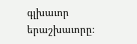գլխաւոր երաշխաւորը։